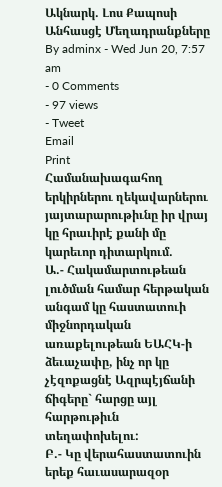Ակնարկ. Լոս Քապոսի Անհասցէ Մեղադրանքները
By adminx - Wed Jun 20, 7:57 am
- 0 Comments
- 97 views
- Tweet
Email
Print
Համանախագահող երկիրներու ղեկավարներու յայտարարութիւնը իր վրայ կը հրաւիրէ քանի մը կարեւոր դիտարկում.
Ա.- Հակամարտութեան լուծման համար հերթական անգամ կը հաստատուի միջնորդական առաքելութեան ԵԱՀԿ-ի ձեւաչափը, ինչ որ կը չէզոքացնէ Ազրպէյճանի ճիգերը` հարցը այլ հարթութիւն տեղափոխելու:
Բ.- Կը վերահաստատուին երեք հաւասարազօր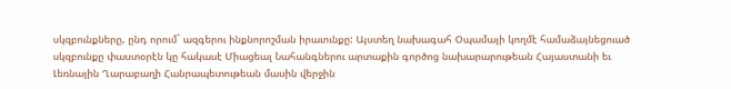սկզբունքները, ընդ որում` ազգերու ինքնորոշման իրաւունքը: Այստեղ նախագահ Օպամայի կողմէ համաձայնեցուած սկզբունքը փաստօրէն կը հակասէ Միացեալ Նահանգներու արտաքին գործոց նախարարութեան Հայաստանի եւ Լեռնային Ղարաբաղի Հանրապետութեան մասին վերջին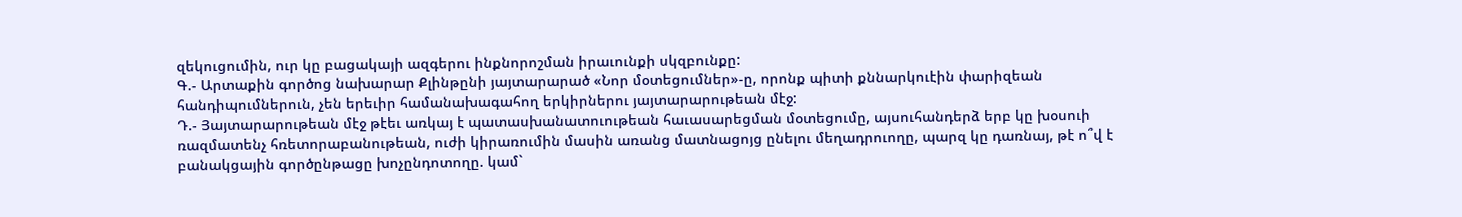զեկուցումին, ուր կը բացակայի ազգերու ինքնորոշման իրաւունքի սկզբունքը:
Գ.- Արտաքին գործոց նախարար Քլինթընի յայտարարած «Նոր մօտեցումներ»-ը, որոնք պիտի քննարկուէին փարիզեան հանդիպումներուն, չեն երեւիր համանախագահող երկիրներու յայտարարութեան մէջ:
Դ.- Յայտարարութեան մէջ թէեւ առկայ է պատասխանատուութեան հաւասարեցման մօտեցումը, այսուհանդերձ երբ կը խօսուի ռազմատենչ հռետորաբանութեան, ուժի կիրառումին մասին առանց մատնացոյց ընելու մեղադրուողը, պարզ կը դառնայ, թէ ո՞վ է բանակցային գործընթացը խոչընդոտողը. կամ`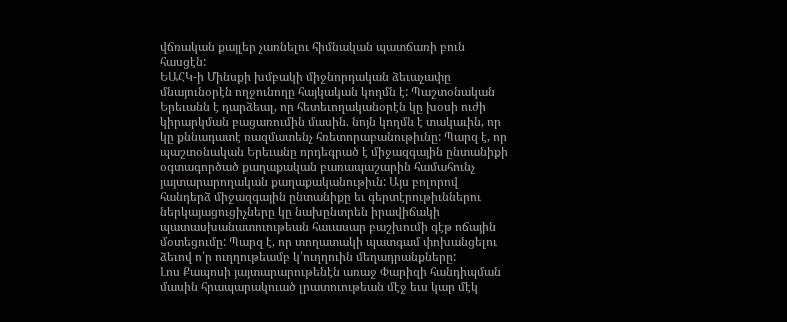վճռական քայլեր չառնելու հիմնական պատճառի բուն հասցէն:
ԵԱՀԿ-ի Մինսքի խմբակի միջնորդական ձեւաչափը մնայունօրէն ողջունողը հայկական կողմն է: Պաշտօնական Երեւանն է դարձեալ, որ հետեւողականօրէն կը խօսի ուժի կիրարկման բացառումին մասին. նոյն կողմն է տակաւին, որ կը քննադատէ ռազմատենչ հռետորաբանութիւնը: Պարզ է, որ պաշտօնական Երեւանը որդեգրած է միջազգային ընտանիքի օգտագործած քաղաքական բառապաշարին համահունչ յայտարարողական քաղաքականութիւն: Այս բոլորով հանդերձ միջազգային ընտանիքը եւ գերտէրութիւններու ներկայացուցիչները կը նախընտրեն իրավիճակի պատասխանատուութեան հաւասար բաշխումի գէթ ոճային մօտեցումը: Պարզ է, որ տողատակի պատգամ փոխանցելու ձեւով ո՛ր ուղղութեամբ կ՛ուղղուին մեղադրանքները:
Լոս Քապոսի յայտարարութենէն առաջ Փարիզի հանդիպման մասին հրապարակուած լրատուութեան մէջ եւս կար մէկ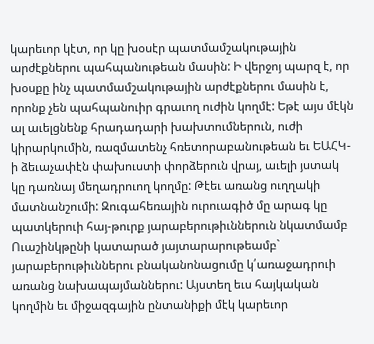կարեւոր կէտ, որ կը խօսէր պատմամշակութային արժէքներու պահպանութեան մասին: Ի վերջոյ պարզ է, որ խօսքը ինչ պատմամշակութային արժէքներու մասին է, որոնք չեն պահպանուիր գրաւող ուժին կողմէ: Եթէ այս մէկն ալ աւելցնենք հրադադարի խախտումներուն, ուժի կիրարկումին, ռազմատենչ հռետորաբանութեան եւ ԵԱՀԿ-ի ձեւաչափէն փախուստի փորձերուն վրայ, աւելի յստակ կը դառնայ մեղադրուող կողմը: Թէեւ առանց ուղղակի մատնանշումի: Զուգահեռային ուրուագիծ մը արագ կը պատկերուի հայ-թուրք յարաբերութիւններուն նկատմամբ Ուաշինկթընի կատարած յայտարարութեամբ` յարաբերութիւններու բնականոնացումը կ՛առաջադրուի առանց նախապայմաններու: Այստեղ եւս հայկական կողմին եւ միջազգային ընտանիքի մէկ կարեւոր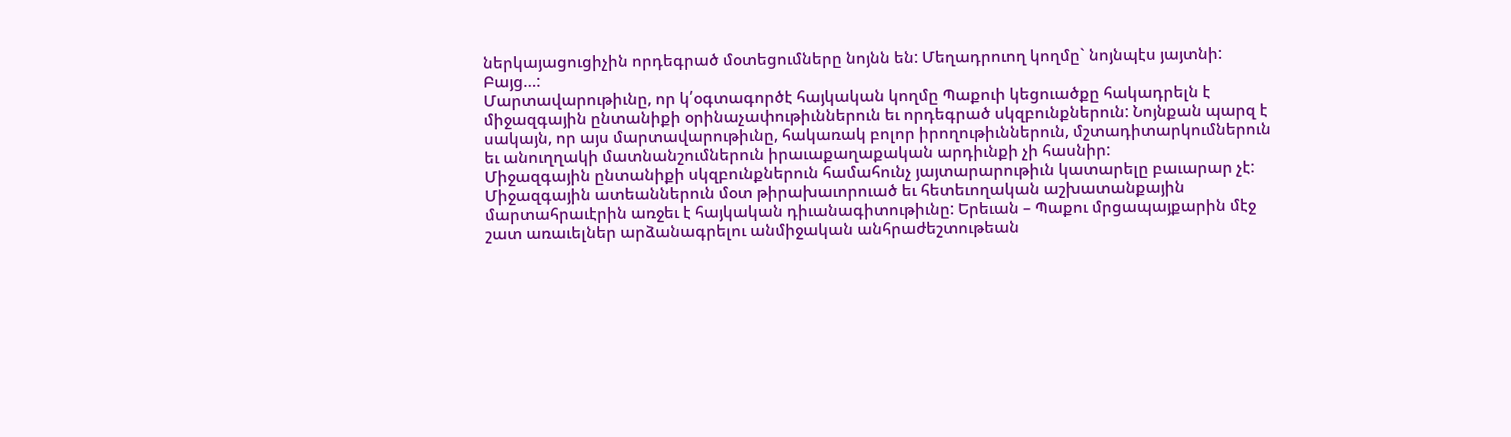ներկայացուցիչին որդեգրած մօտեցումները նոյնն են: Մեղադրուող կողմը` նոյնպէս յայտնի: Բայց…:
Մարտավարութիւնը, որ կ՛օգտագործէ հայկական կողմը Պաքուի կեցուածքը հակադրելն է միջազգային ընտանիքի օրինաչափութիւններուն եւ որդեգրած սկզբունքներուն: Նոյնքան պարզ է սակայն, որ այս մարտավարութիւնը, հակառակ բոլոր իրողութիւններուն, մշտադիտարկումներուն եւ անուղղակի մատնանշումներուն իրաւաքաղաքական արդիւնքի չի հասնիր:
Միջազգային ընտանիքի սկզբունքներուն համահունչ յայտարարութիւն կատարելը բաւարար չէ: Միջազգային ատեաններուն մօտ թիրախաւորուած եւ հետեւողական աշխատանքային մարտահրաւէրին առջեւ է հայկական դիւանագիտութիւնը: Երեւան – Պաքու մրցապայքարին մէջ շատ առաւելներ արձանագրելու անմիջական անհրաժեշտութեան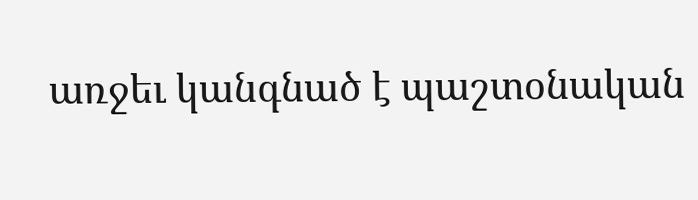առջեւ կանգնած է պաշտօնական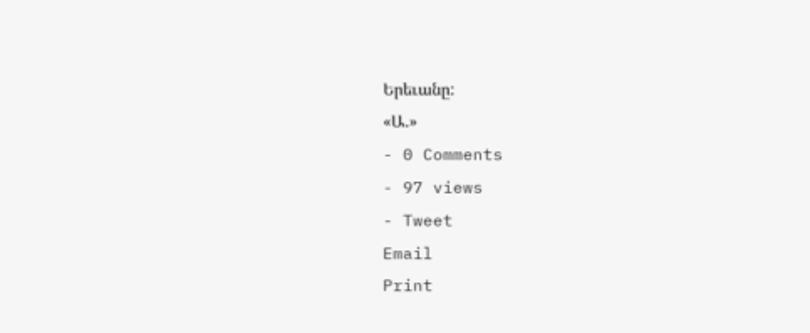Երեւանը:
«Ա.»
- 0 Comments
- 97 views
- Tweet
Email
Print